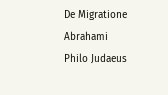De Migratione Abrahami
Philo Judaeus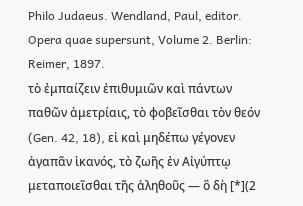Philo Judaeus. Wendland, Paul, editor. Opera quae supersunt, Volume 2. Berlin: Reimer, 1897.
τὸ ἐμπαίζειν ἐπιθυμιῶν καὶ πάντων παθῶν ἀμετρίαις, τὸ φοβεῖσθαι τὸν θεόν (Gen. 42, 18), εἰ καὶ μηδέπω γέγονεν ἀγαπᾶν ἱκανός, τὸ ζωῆς ἐν Αἰγύπτῳ μεταποιεῖσθαι τῆς ἀληθοῦς — ὃ δὴ [*](2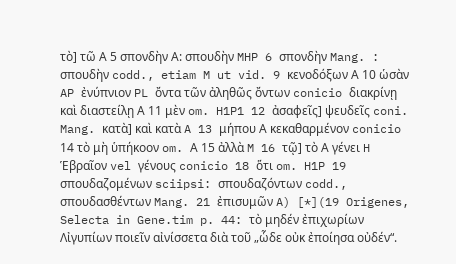τὸ] τῶ Α 5 σπονδὴν Α: σπουδὴν MHP 6 σπονδὴν Mang. : σπουδὴν codd., etiam M ut vid. 9 κενοδόξων Α 10 ὡσὰν AP ἐνύπνιον PL ὄντα τῶν ἀληθῶς ὄντων conicio διακρίνῃ καὶ διαστείλῃ Α 11 μὲν om. H1P1 12 ἀσαφεῖς] ψευδεῖς coni. Mang. κατὰ] καὶ κατὰ A 13 μήπου Α κεκαθαρμένον conicio 14 τὸ μὴ ὑπήκοον om. Α 15 ἀλλὰ M 16 τῷ] τὸ Α γένει H Ἑβραῖον vel γένους conicio 18 ὅτι om. H1P 19 σπουδαζομένων sciipsi: σπουδαζόντων codd., σπουδασθέντων Mang. 21 ἐπισυμῶν A) [*](19 Origenes, Selecta in Gene.tim p. 44: τὸ μηδέν ἐπιχωρίων Λἰγυπίων ποιεῖν αἰνίσσετα διὰ τοῦ „ὧδε οὐκ ἐποίησα οὐδέν“.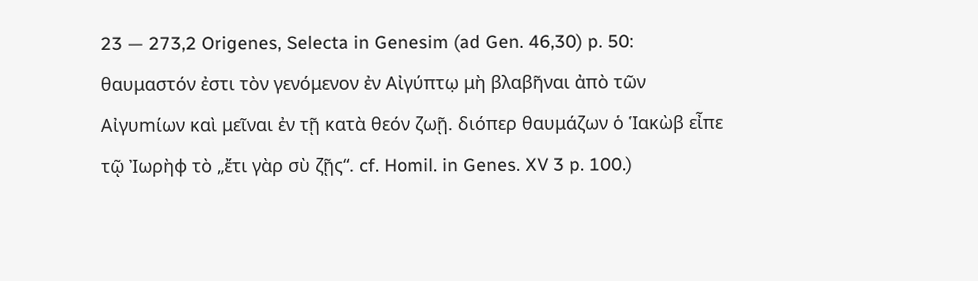23 — 273,2 Origenes, Selecta in Genesim (ad Gen. 46,30) p. 50: θαυμαστόν ἐστι τὸν γενόμενον ἐν Αἰγύπτω̣ μὴ βλαβῆναι ἀπὸ τῶν Αἰγυmίων καὶ μεῖναι ἐν τῇ κατὰ θεόν ζωῇ. διόπερ θαυμάζων ὁ Ἱακὼβ εἶπε τῷ Ἰωρὴφ τὸ „ἔτι γὰρ σὺ ζῇς“. cf. Homil. in Genes. XV 3 p. 100.)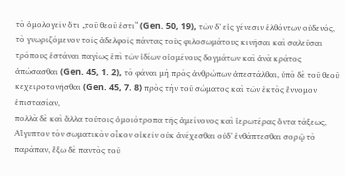τὸ ὁμολογεῖν ὅτι „τοῦ θεοῦ ἐστι“ (Gen. 50, 19), τῶν δ’ εἰς γένεσιν ἐλθόντων οὐδενός, τὸ γνωριζόμενον τοῖς ἀδελφοῖς πάντας τοὺς φιλοσωμάτους κινῆσαι καὶ σαλεῦσαι τρόπους ἑστάναι παγίως ἐπὶ τῶν ἰδίων οἰομένους δογμάτων καὶ ἀνὰ κράτος ἀπώσασθαι (Gen. 45, 1. 2), τὸ φάναι μὴ πρὸς ἀνθρώπων ἀπεστάλθαι, ὑπὸ δὲ τοῦ θεοῦ κεχειροτονῆσθαι (Gen. 45, 7. 8) πρὸς τὴν τοῦ σώματος καὶ τῶν ἐκτὸς ἔννομον ἐπιστασίαν,
πολλὰ δὲ καὶ ἄλλα τούτοις ὁμοιότροπα τῆς ἀμείνονος καὶ ἱερωτέρας ὄντα τάξεως, Αἴγυπτον τὸν σωματικὸν οἶκον οἰκεῖν οὐκ ἀνέχεσθαι οὐδ’ ἐνθάπτεσθαι σορῷ τὸ παράπαν, ἔξω δὲ παντὸς τοῦ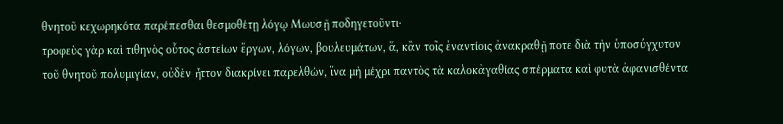θνητοῦ κεχωρηκότα παρέπεσθαι θεσμοθέτῃ λόγῳ Μωυσῇ ποδηγετοῦντι·
τροφεὺς γὰρ καὶ τιθηνὸς οὗτος ἀστείων ἔργων, λόγων, βουλευμάτων, ἅ, κἂν τοῖς ἐναντίοις ἀνακραθῇ ποτε διὰ τὴν ὑποσύγχυτον τοῦ θνητοῦ πολυμιγίαν, οὐδὲν ἧττον διακρίνει παρελθών, ἵνα μὴ μέχρι παντὸς τὰ καλοκἀγαθίας σπέρματα καὶ φυτὰ ἀφανισθέντα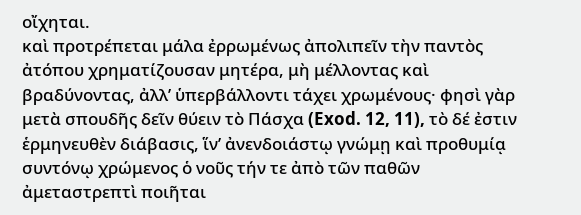οἴχηται.
καὶ προτρέπεται μάλα ἐρρωμένως ἀπολιπεῖν τὴν παντὸς ἀτόπου χρηματίζουσαν μητέρα, μὴ μέλλοντας καὶ βραδύνοντας, ἀλλ’ ὑπερβάλλοντι τάχει χρωμένους· φησὶ γὰρ μετὰ σπουδῆς δεῖν θύειν τὸ Πάσχα (Exod. 12, 11), τὸ δέ ἐστιν ἑρμηνευθὲν διάβασις, ἵν’ ἀνενδοιάστῳ γνώμῃ καὶ προθυμίᾳ συντόνῳ χρώμενος ὁ νοῦς τήν τε ἀπὸ τῶν παθῶν ἀμεταστρεπτὶ ποιῆται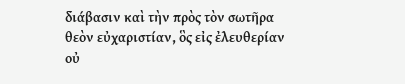διάβασιν καὶ τὴν πρὸς τὸν σωτῆρα θεὸν εὐχαριστίαν, ὃς εἰς ἐλευθερίαν οὐ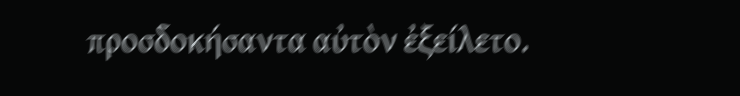προσδοκήσαντα αὐτὸν ἐξείλετο.